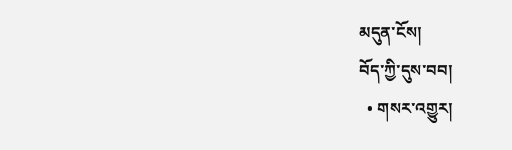མདུན་ངོས།
བོད་ཀྱི་དུས་བབ།
  • གསར་འགྱུར།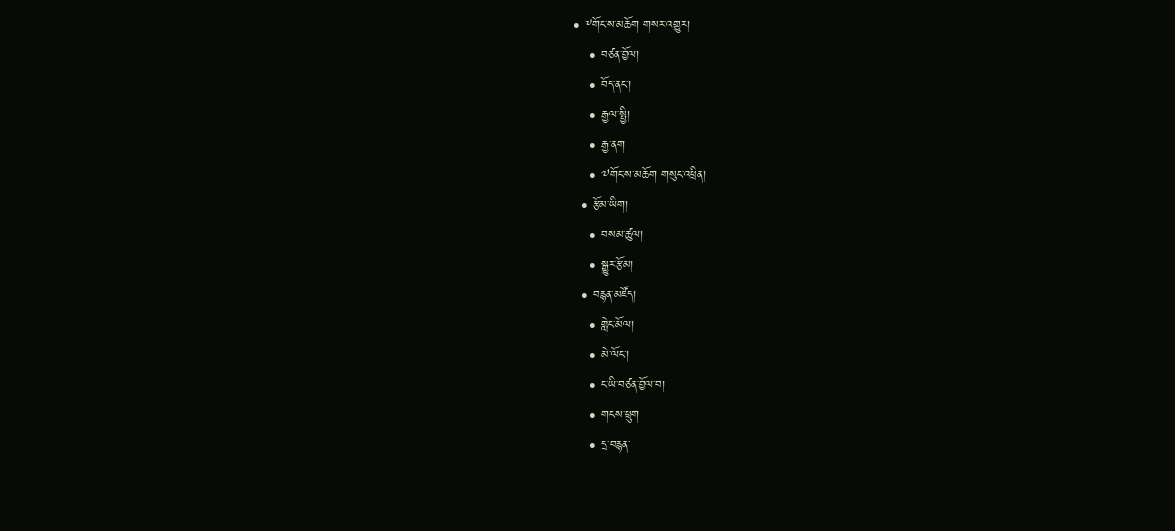• ༸གོང་ས་མཆོག གསར་འགྱུར།
    • བཙན་བྱོལ།
    • བོད་ནང་།
    • རྒྱལ་སྤྱི།
    • རྒྱ་ནག
    • ༧གོང་ས་མཆོག གསུང་འཕྲིན།
  • རྩོམ་ཡིག།
    • བསམ་ཚུལ།
    • སྒྱུར་རྩོམ།
  • བརྙན་མཛོད།
    • གླེང་མོལ།
    • མེ་ལོང་།
    • ང་ཡི་བཙན་བྱོལ་བ།
    • གངས་ཕྲུག
    • དྲ་བརྙན་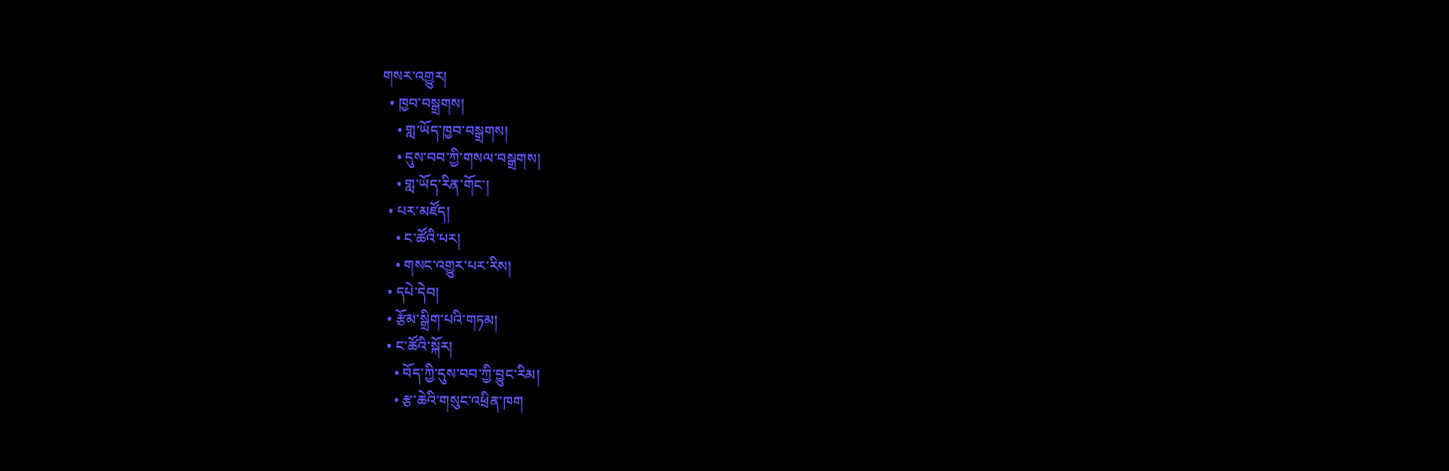གསར་འགྱུར།
  • ཁྱབ་བསྒྲགས།
    • གླ་ཡོད་ཁྱབ་བསྒྲགས།
    • དུས་བབ་ཀྱི་གསལ་བསྒྲགས།
    • གླ་ཡོད་རིན་གོང་།
  • པར་མཛོད།
    • ང་ཚོའི་པར།
    • གསང་འགྱུར་པར་རིས།
  • དཔེ་དེབ།
  • རྩོམ་སྒྲིག་པའི་གཏམ།
  • ང་ཚོའི་སྐོར།
    • བོད་ཀྱི་དུས་བབ་ཀྱི་བྱུང་རིམ།
    • རྩ་ཆེའི་གསུང་འཕྲིན་ཁག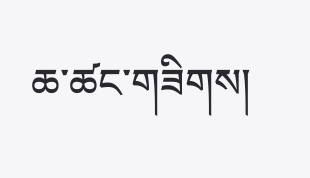ཆ་ཚང་གཟིགས།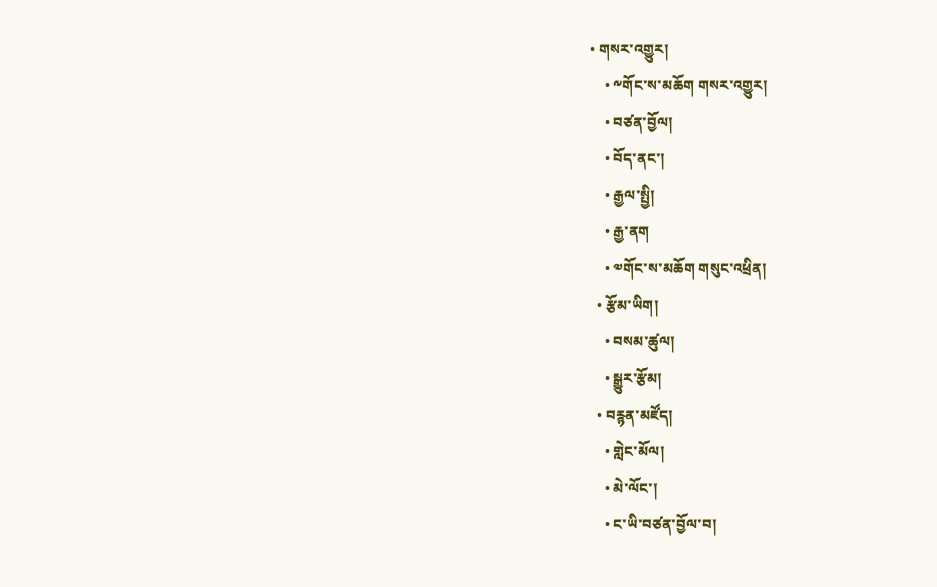• གསར་འགྱུར།
    • ༸གོང་ས་མཆོག གསར་འགྱུར།
    • བཙན་བྱོལ།
    • བོད་ནང་།
    • རྒྱལ་སྤྱི།
    • རྒྱ་ནག
    • ༧གོང་ས་མཆོག གསུང་འཕྲིན།
  • རྩོམ་ཡིག།
    • བསམ་ཚུལ།
    • སྒྱུར་རྩོམ།
  • བརྙན་མཛོད།
    • གླེང་མོལ།
    • མེ་ལོང་།
    • ང་ཡི་བཙན་བྱོལ་བ།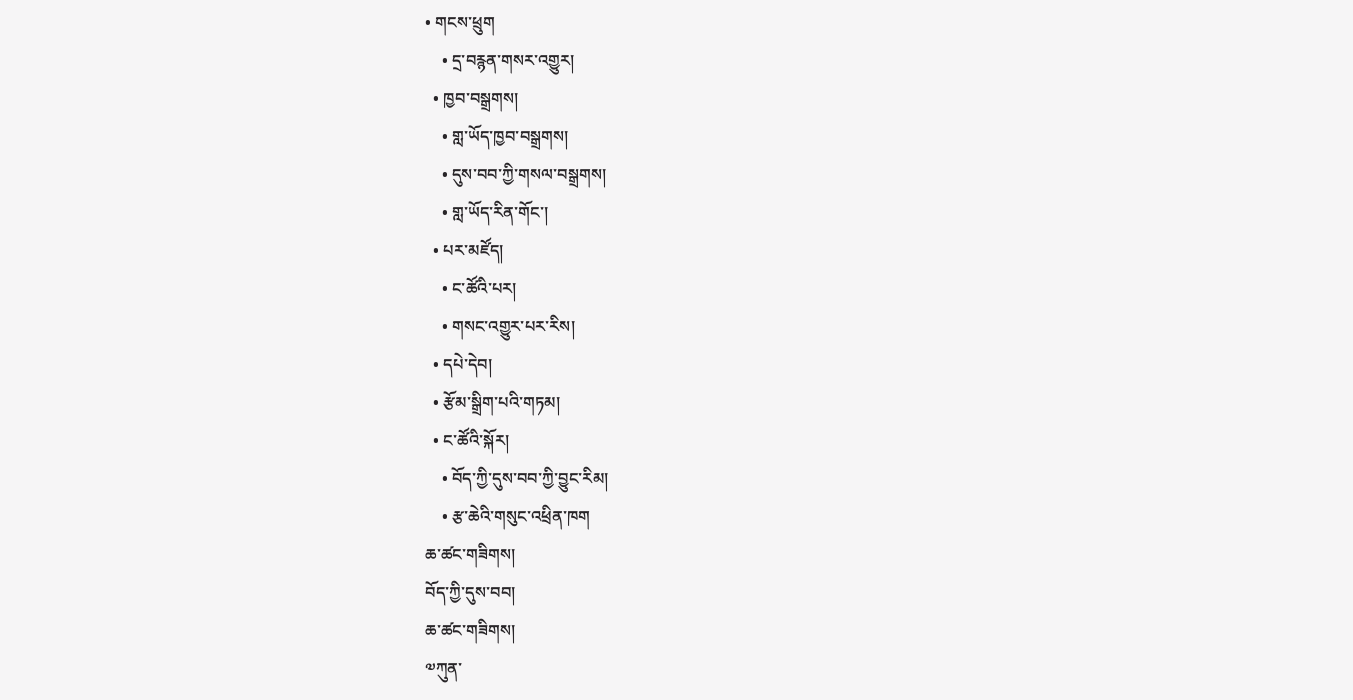• གངས་ཕྲུག
    • དྲ་བརྙན་གསར་འགྱུར།
  • ཁྱབ་བསྒྲགས།
    • གླ་ཡོད་ཁྱབ་བསྒྲགས།
    • དུས་བབ་ཀྱི་གསལ་བསྒྲགས།
    • གླ་ཡོད་རིན་གོང་།
  • པར་མཛོད།
    • ང་ཚོའི་པར།
    • གསང་འགྱུར་པར་རིས།
  • དཔེ་དེབ།
  • རྩོམ་སྒྲིག་པའི་གཏམ།
  • ང་ཚོའི་སྐོར།
    • བོད་ཀྱི་དུས་བབ་ཀྱི་བྱུང་རིམ།
    • རྩ་ཆེའི་གསུང་འཕྲིན་ཁག
ཆ་ཚང་གཟིགས།
བོད་ཀྱི་དུས་བབ།
ཆ་ཚང་གཟིགས།
༧ཀུན་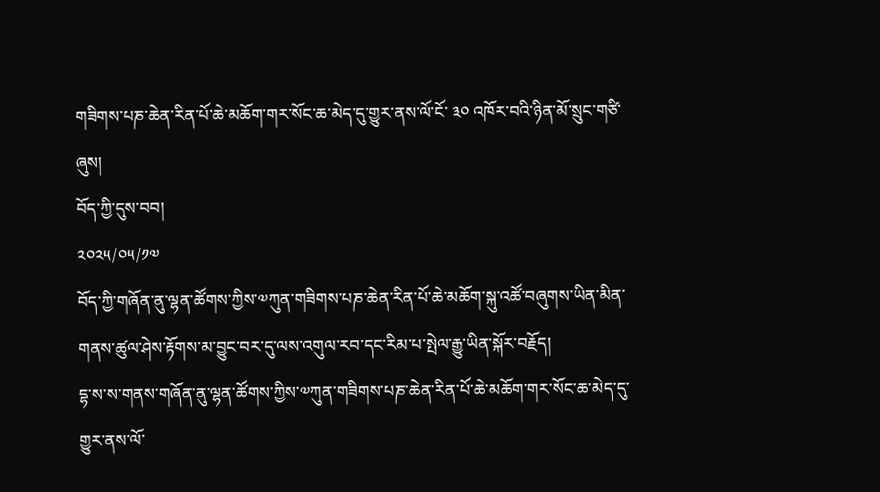གཟིགས་པཎ་ཆེན་རིན་པོ་ཆེ་མཆོག་གར་སོང་ཆ་མེད་དུ་གྱུར་ནས་ལོ་ངོ་ ༣༠ འཁོར་བའི་ཉིན་མོ་སྲུང་གཙི་ཞུས།
བོད་ཀྱི་དུས་བབ།
༢༠༢༥/༠༥/༡༧
བོད་ཀྱི་གཞོན་ནུ་ལྷན་ཚོགས་ཀྱིས་༧ཀུན་གཟིགས་པཎ་ཆེན་རིན་པོ་ཆེ་མཆོག་སྐུ་འཚོ་བཞུགས་ཡིན་མིན་གནས་ཚུལ་ཤེས་རྟོགས་མ་བྱུང་བར་དུ་ལས་འགུལ་རབ་དང་རིམ་པ་སྤེལ་རྒྱུ་ཡིན་སྐོར་བརྗོད།
དྷ་ས་ས་གནས་གཞོན་ནུ་ལྷན་ཚོགས་ཀྱིས་༧ཀུན་གཟིགས་པཎ་ཆེན་རིན་པོ་ཆེ་མཆོག་གར་སོང་ཆ་མེད་དུ་གྱུར་ནས་ལོ་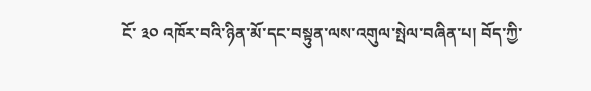ངོ་ ༣༠ འཁོར་བའི་ཉིན་མོ་དང་བསྟུན་ལས་འགུལ་སྤེལ་བཞིན་པ། བོད་ཀྱི་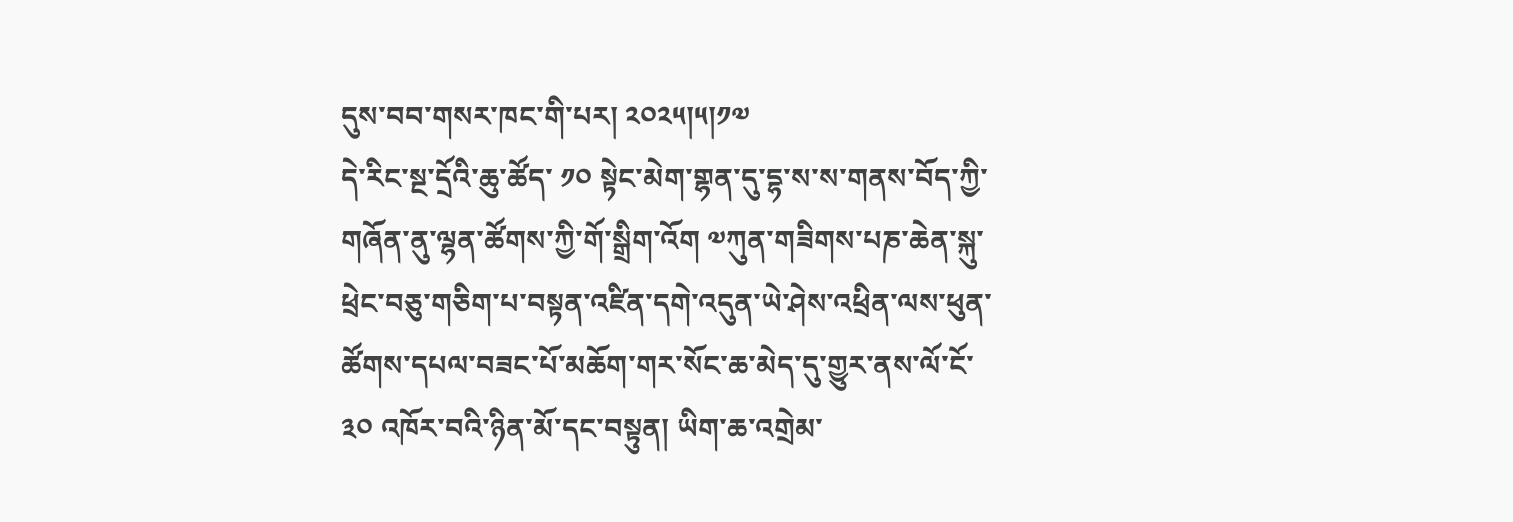དུས་བབ་གསར་ཁང་གི་པར། ༢༠༢༥།༥།༡༧
དེ་རིང་སྔ་དྲོའི་ཆུ་ཚོད་ ༡༠ སྟེང་མེག་གྷན་དུ་དྷ་ས་ས་གནས་བོད་ཀྱི་གཞོན་ནུ་ལྷན་ཚོགས་ཀྱི་གོ་སྒྲིག་འོག ༧ཀུན་གཟིགས་པཎ་ཆེན་སྐུ་ཕྲེང་བཅུ་གཅིག་པ་བསྟན་འཛིན་དགེ་འདུན་ཡེ་ཤེས་འཕྲིན་ལས་ཕུན་ཚོགས་དཔལ་བཟང་པོ་མཆོག་གར་སོང་ཆ་མེད་དུ་གྱུར་ནས་ལོ་ངོ་ ༣༠ འཁོར་བའི་ཉིན་མོ་དང་བསྟུན། ཡིག་ཆ་འགྲེམ་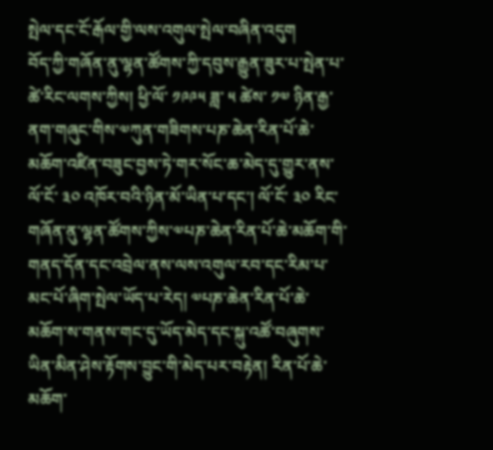སྤེལ་དང་ངོ་རྒོལ་གྱི་ལས་འགུལ་སྤེལ་བཞིན་འདུག
བོད་ཀྱི་གཞོན་ནུ་ལྷན་ཚོགས་ཀྱི་དབུས་རྒྱུན་ཟུར་པ་སྤེན་པ་ཚེ་རིང་ལགས་ཀྱིས། ཕྱི་ལོ་ ༡༩༩༥ ཟླ་ ༥ ཚེས་ ༡༧ ཉིན་རྒྱ་ནག་གཞུང་གིས་༧ཀུན་གཟིགས་པཎ་ཆེན་རིན་པོ་ཆེ་མཆོག་འཛིན་བཟུང་བྱས་ཏེ་གར་སོང་ཆ་མེད་དུ་གྱུར་ནས་ལོ་ངོ་ ༣༠ འཁོར་བའི་ཉིན་མོ་ཡིན་པ་དང་། ལོ་ངོ་ ༣༠ རིང་གཞོན་ནུ་ལྷན་ཚོགས་ཀྱིས་༧པཎ་ཆེན་རིན་པོ་ཆེ་མཆོག་གི་གནད་དོན་དང་འབྲེལ་ནས་ལས་འགུལ་རབ་དང་རིམ་པ་མང་པོ་ཞིག་སྤེལ་ཡོད་པ་རེད། ༧པཎ་ཆེན་རིན་པོ་ཆེ་མཆོག་ས་གནས་གང་དུ་ཡོད་མེད་དང་སྐུ་འཚོ་བཞུགས་ཡིན་མིན་ཤེས་རྟོགས་བྱུང་གི་མེད་པར་བརྟེན། རིན་པོ་ཆེ་མཆོག་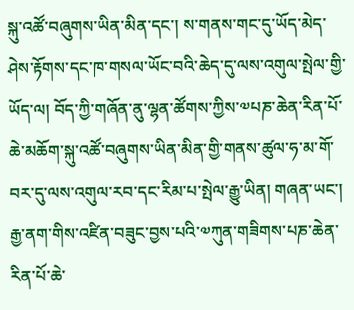སྐུ་འཚོ་བཞུགས་ཡིན་མིན་དང་། ས་གནས་གང་དུ་ཡོད་མེད་ཤེས་རྟོགས་དང་ཁ་གསལ་ཡོང་བའི་ཆེད་དུ་ལས་འགུལ་སྤེལ་གྱི་ཡོད་ལ། བོད་ཀྱི་གཞོན་ནུ་ལྷན་ཚོགས་ཀྱིས་༧པཎ་ཆེན་རིན་པོ་ཆེ་མཆོག་སྐུ་འཚོ་བཞུགས་ཡིན་མིན་གྱི་གནས་ཚུལ་ཧ་མ་གོ་བར་དུ་ལས་འགུལ་རབ་དང་རིམ་པ་སྤེལ་རྒྱུ་ཡིན། གཞན་ཡང་། རྒྱ་ནག་གིས་འཛིན་བཟུང་བྱས་པའི་༧ཀུན་གཟིགས་པཎ་ཆེན་རིན་པོ་ཆེ་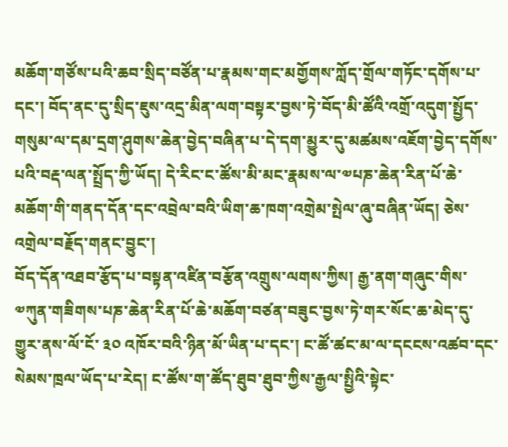མཆོག་གཙོས་པའི་ཆབ་སྲིད་བཙོན་པ་རྣམས་གང་མགྱོགས་ཀློད་གྲོལ་གཏོང་དགོས་པ་དང་། བོད་ནང་དུ་སྲིད་ཇུས་འདྲ་མིན་ལག་བསྟར་བྱས་ཏེ་བོད་མི་ཚོའི་འགྲོ་འདུག་སྤྱོད་གསུམ་ལ་དམ་དྲག་ཤུགས་ཆེན་བྱེད་བཞིན་པ་དེ་དག་མྱུར་དུ་མཚམས་འཇོག་བྱེད་དགོས་པའི་བརྡ་ལན་སྤྲོད་ཀྱི་ཡོད། དེ་རིང་ང་ཚོས་མི་མང་རྣམས་ལ་༧པཎ་ཆེན་རིན་པོ་ཆེ་མཆོག་གི་གནད་དོན་དང་འབྲེལ་བའི་ཡིག་ཆ་ཁག་འགྲེམ་སྤེལ་ཞུ་བཞིན་ཡོད། ཅེས་འགྲེལ་བརྗོད་གནང་བྱུང་།
བོད་དོན་འཐབ་རྩོད་པ་བསྟན་འཛིན་བརྩོན་འགྲུས་ལགས་ཀྱིས། རྒྱ་ནག་གཞུང་གིས་༧ཀུན་གཟིགས་པཎ་ཆེན་རིན་པོ་ཆེ་མཆོག་བཙན་བཟུང་བྱས་ཏེ་གར་སོང་ཆ་མེད་དུ་གྱུར་ནས་ལོ་ངོ་ ༣༠ འཁོར་བའི་ཉིན་མོ་ཡིན་པ་དང་། ང་ཚོ་ཚང་མ་ལ་དངངས་འཚབ་དང་སེམས་ཁྲལ་ཡོད་པ་རེད། ང་ཚོས་ག་ཚོད་ཐུབ་ཐུབ་ཀྱིས་རྒྱལ་སྤྱིའི་སྟེང་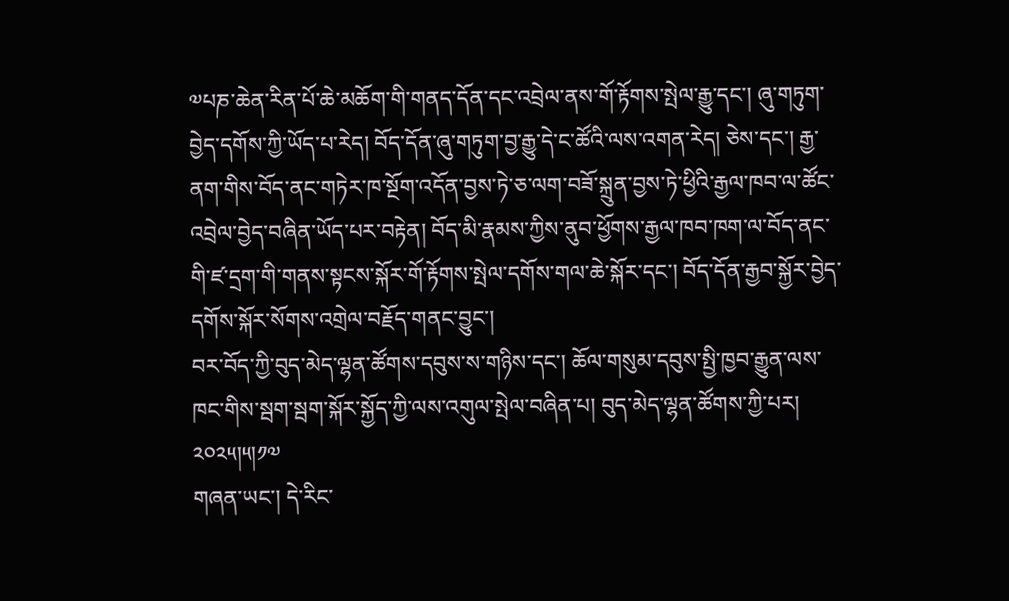༧པཎ་ཆེན་རིན་པོ་ཆེ་མཆོག་གི་གནད་དོན་དང་འབྲེལ་ནས་གོ་རྟོགས་སྤེལ་རྒྱུ་དང་། ཞུ་གཏུག་བྱེད་དགོས་ཀྱི་ཡོད་པ་རེད། བོད་དོན་ཞུ་གཏུག་བྱ་རྒྱུ་དེ་ང་ཚོའི་ལས་འགན་རེད། ཅེས་དང་། རྒྱ་ནག་གིས་བོད་ནང་གཏེར་ཁ་སྔོག་འདོན་བྱས་ཏེ་ཅ་ལག་བཟོ་སྐྲུན་བྱས་ཏེ་ཕྱིའི་རྒྱལ་ཁབ་ལ་ཚོང་འབྲེལ་བྱེད་བཞིན་ཡོད་པར་བརྟེན། བོད་མི་རྣམས་ཀྱིས་ནུབ་ཕྱོགས་རྒྱལ་ཁབ་ཁག་ལ་བོད་ནང་གི་ཛ་དྲག་གི་གནས་སྟངས་སྐོར་གོ་རྟོགས་སྤེལ་དགོས་གལ་ཆེ་སྐོར་དང་། བོད་དོན་རྒྱབ་སྐྱོར་བྱེད་དགོས་སྐོར་སོགས་འགྲེལ་བརྗོད་གནང་བྱུང་།
བར་བོད་ཀྱི་བུད་མེད་ལྷན་ཚོགས་དབུས་ས་གཉིས་དང་། ཆོལ་གསུམ་དབུས་སྤྱི་ཁྱབ་རྒྱུན་ལས་ཁང་གིས་སྦག་སྦག་སྐོར་སྐྱོད་ཀྱི་ལས་འགུལ་སྤེལ་བཞིན་པ། བུད་མེད་ལྷན་ཚོགས་ཀྱི་པར། ༢༠༢༥།༥།༡༧
གཞན་ཡང་། དེ་རིང་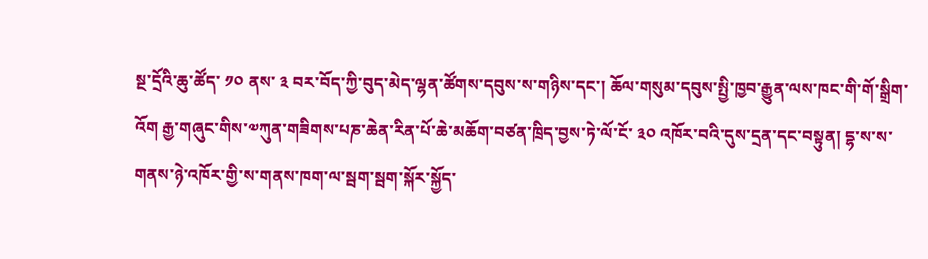སྔ་དྲོའི་ཆུ་ཚོད་ ༡༠ ནས་ ༣ བར་བོད་ཀྱི་བུད་མེད་ལྷན་ཚོགས་དབུས་ས་གཉིས་དང་། ཆོལ་གསུམ་དབུས་སྤྱི་ཁྱབ་རྒྱུན་ལས་ཁང་གི་གོ་སྒྲིག་འོག རྒྱ་གཞུང་གིས་༧ཀུན་གཟིགས་པཎ་ཆེན་རིན་པོ་ཆེ་མཆོག་བཙན་ཁྲིད་བྱས་ཏེ་ལོ་ངོ་ ༣༠ འཁོར་བའི་དུས་དྲན་དང་བསྟུན། དྷ་ས་ས་གནས་ཉེ་འཁོར་གྱི་ས་གནས་ཁག་ལ་སྦག་སྦག་སྐོར་སྐྱོད་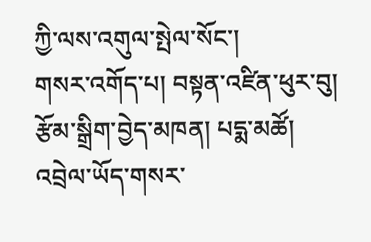ཀྱི་ལས་འགུལ་སྤེལ་སོང་།
གསར་འགོད་པ། བསྟན་འཛིན་ཕུར་བུ།
རྩོམ་སྒྲིག་བྱེད་མཁན། པདྨ་མཚོ།
འབྲེལ་ཡོད་གསར་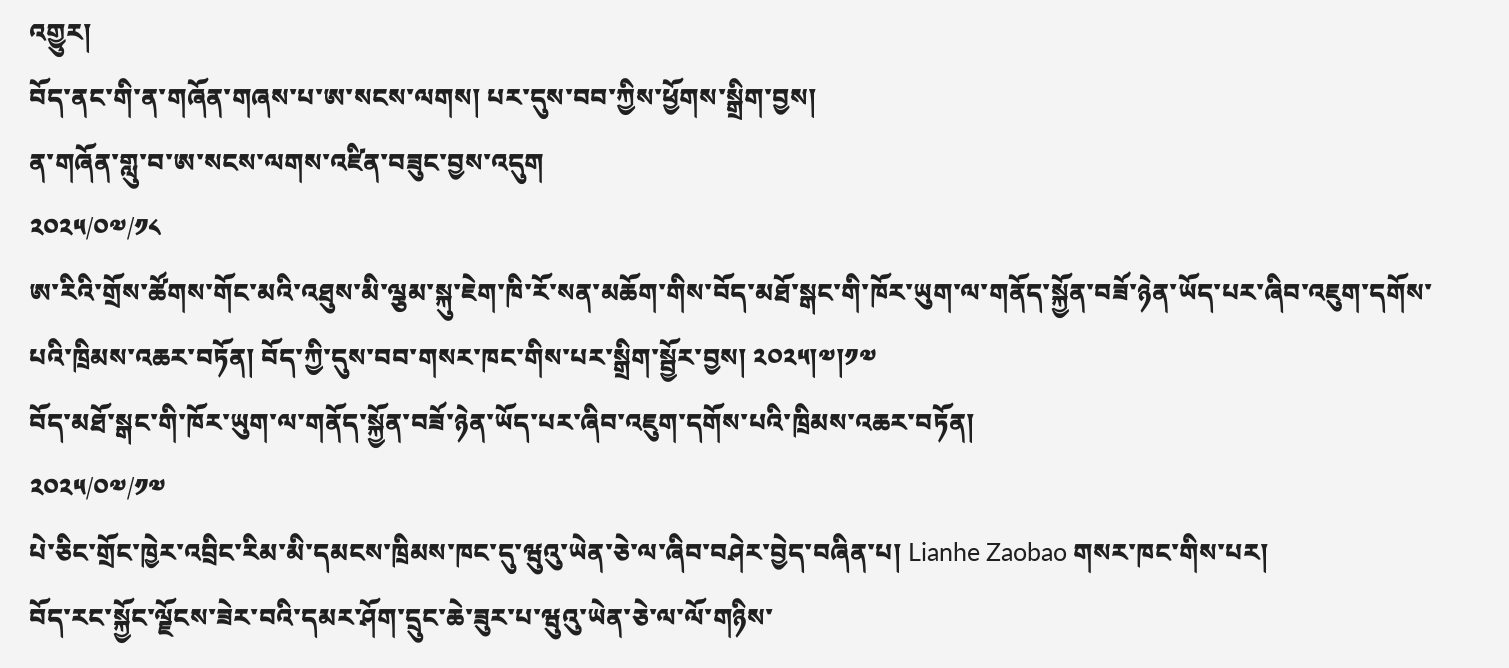འགྱུར།
བོད་ནང་གི་ན་གཞོན་གཞས་པ་ཨ་སངས་ལགས། པར་དུས་བབ་ཀྱིས་ཕྱོགས་སྒྲིག་བྱས།
ན་གཞོན་གླུ་བ་ཨ་སངས་ལགས་འཛིན་བཟུང་བྱས་འདུག
༢༠༢༥/༠༧/༡༨
ཨ་རིའི་གྲོས་ཚོགས་གོང་མའི་འཐུས་མི་ལྕམ་སྐུ་ཇེག་ཁི་རོ་སན་མཆོག་གིས་བོད་མཐོ་སྒང་གི་ཁོར་ཡུག་ལ་གནོད་སྐྱོན་བཟོ་ཉེན་ཡོད་པར་ཞིབ་འཇུག་དགོས་པའི་ཁྲིམས་འཆར་བཏོན། བོད་ཀྱི་དུས་བབ་གསར་ཁང་གིས་པར་སྒྲིག་སྦྱོར་བྱས། ༢༠༢༥།༧།༡༧
བོད་མཐོ་སྒང་གི་ཁོར་ཡུག་ལ་གནོད་སྐྱོན་བཟོ་ཉེན་ཡོད་པར་ཞིབ་འཇུག་དགོས་པའི་ཁྲིམས་འཆར་བཏོན།
༢༠༢༥/༠༧/༡༧
པེ་ཅིང་གྲོང་ཁྱེར་འབྲིང་རིམ་མི་དམངས་ཁྲིམས་ཁང་དུ་ཝུའུ་ཡེན་ཅེ་ལ་ཞིབ་བཤེར་བྱེད་བཞིན་པ། Lianhe Zaobao གསར་ཁང་གིས་པར།
བོད་རང་སྐྱོང་ལྗོངས་ཟེར་བའི་དམར་ཤོག་དྲུང་ཆེ་ཟུར་པ་ཝུའུ་ཡེན་ཅེ་ལ་ལོ་གཉིས་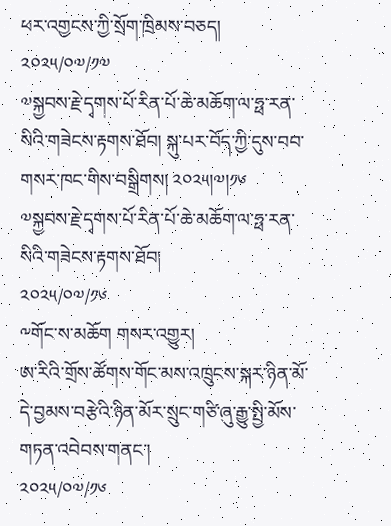ཕར་འགྱངས་ཀྱི་སྲོག་ཁྲིམས་བཅད།
༢༠༢༥/༠༧/༡༧
༧སྐྱབས་རྗེ་དྭགས་པོ་རིན་པོ་ཆེ་མཆོག་ལ་ཧྥ་རན་སིའི་གཟེངས་རྟགས་ཐོབ། སྐུ་པར་བོད་ཀྱི་དུས་བབ་གསར་ཁང་གིས་བསྒྲིགས། ༢༠༢༥།༧།༡༦
༧སྐྱབས་རྗེ་དྭགས་པོ་རིན་པོ་ཆེ་མཆོག་ལ་ཧྥ་རན་སིའི་གཟེངས་རྟགས་ཐོབ།
༢༠༢༥/༠༧/༡༦
༸གོང་ས་མཆོག གསར་འགྱུར།
ཨ་རིའི་གྲོས་ཚོགས་གོང་མས་འཁྲུངས་སྐར་ཉིན་མོ་དེ་བྱམས་བརྩེའི་ཉིན་མོར་སྲུང་གཙི་ཞུ་རྒྱུ་སྤྱི་མོས་གཏན་འབེབས་གནང་།
༢༠༢༥/༠༧/༡༦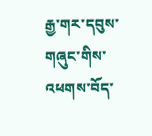རྒྱ་གར་དབུས་གཞུང་གིས་འཕགས་བོད་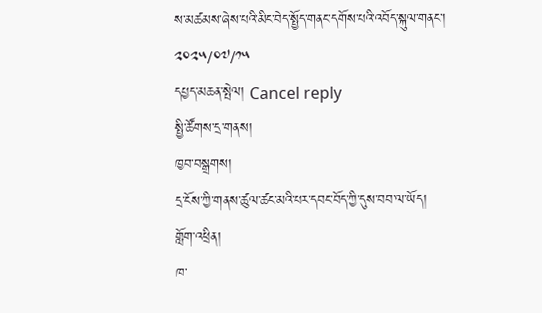ས་མཚམས་ཞེས་པའི་མིང་བེད་སྤྱོད་གནང་དགོས་པའི་འབོད་སྐུལ་གནང་།
༢༠༢༥/༠༧/༡༥
དཔྱད་མཆན་སྤེལ། Cancel reply
སྤྱི་ཚོགས་དྲ་གནས།
ཁྱབ་བསྒྲགས།
དྲ་ངོས་ཀྱི་གནས་ཚུལ་ཚང་མའི་པར་དབང་བོད་ཀྱི་དུས་བབ་ལ་ཡོད།
གློག་འཕྲིན།
ཁ་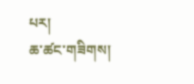པར།
ཆ་ཚང་གཟིགས།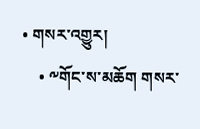• གསར་འགྱུར།
    • ༸གོང་ས་མཆོག གསར་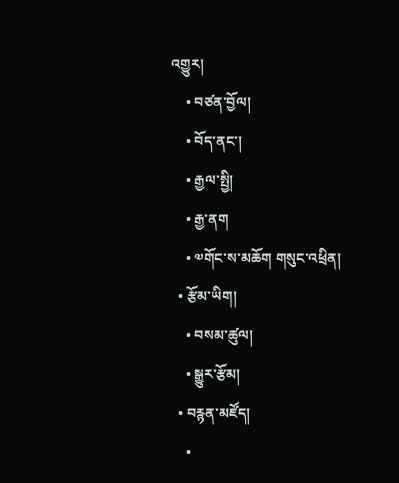འགྱུར།
    • བཙན་བྱོལ།
    • བོད་ནང་།
    • རྒྱལ་སྤྱི།
    • རྒྱ་ནག
    • ༧གོང་ས་མཆོག གསུང་འཕྲིན།
  • རྩོམ་ཡིག།
    • བསམ་ཚུལ།
    • སྒྱུར་རྩོམ།
  • བརྙན་མཛོད།
    •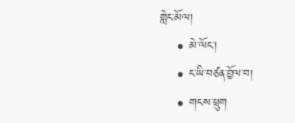གླེང་མོལ།
    • མེ་ལོང་།
    • ང་ཡི་བཙན་བྱོལ་བ།
    • གངས་ཕྲུག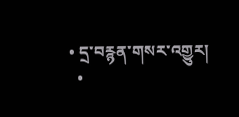• དྲ་བརྙན་གསར་འགྱུར།
  •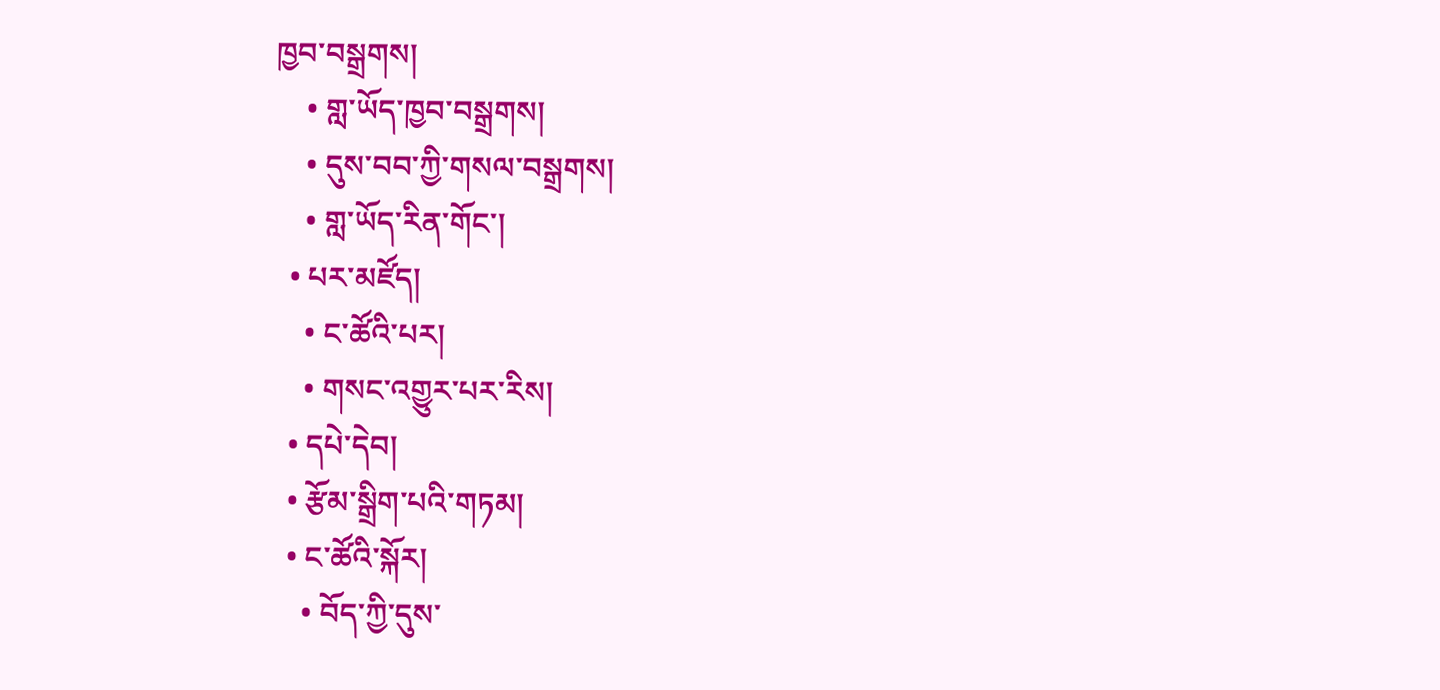ཁྱབ་བསྒྲགས།
    • གླ་ཡོད་ཁྱབ་བསྒྲགས།
    • དུས་བབ་ཀྱི་གསལ་བསྒྲགས།
    • གླ་ཡོད་རིན་གོང་།
  • པར་མཛོད།
    • ང་ཚོའི་པར།
    • གསང་འགྱུར་པར་རིས།
  • དཔེ་དེབ།
  • རྩོམ་སྒྲིག་པའི་གཏམ།
  • ང་ཚོའི་སྐོར།
    • བོད་ཀྱི་དུས་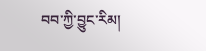བབ་ཀྱི་བྱུང་རིམ།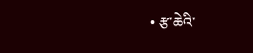• རྩ་ཆེའི་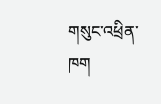གསུང་འཕྲིན་ཁག